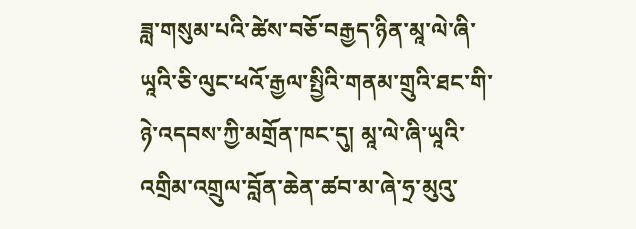ཟླ་གསུམ་པའི་ཚེས་བཅོ་བརྒྱད་ཉིན་མཱ་ལེ་ཞི་ཡཱའི་ཅི་ལུང་ཕའོ་རྒྱལ་སྤྱིའི་གནམ་གྲུའི་ཐང་གི་ཉེ་འདབས་ཀྱི་མགྲོན་ཁང་དུ། མཱ་ལེ་ཞི་ཡཱའི་འགྲིམ་འགྲུལ་བློན་ཆེན་ཚབ་མ་ཞེ་ཧྲ་མུའུ་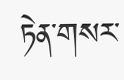ཏེན་གསར་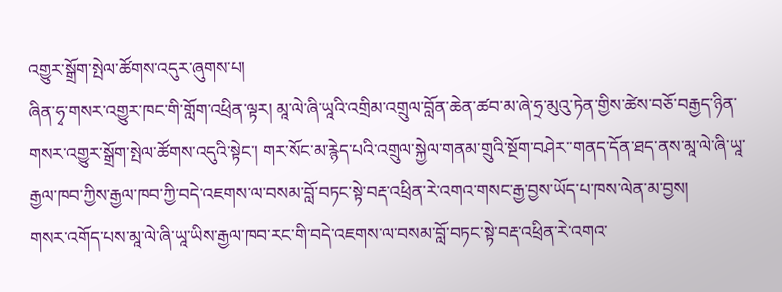འགྱུར་སྒྲོག་སྤེལ་ཚོགས་འདུར་ཞུགས་པ།
ཞིན་ཧྭ་གསར་འགྱུར་ཁང་གི་གློག་འཕྲིན་ལྟར། མཱ་ལེ་ཞི་ཡཱའི་འགྲིམ་འགྲུལ་བློན་ཆེན་ཚབ་མ་ཞེ་ཧྲ་མུའུ་ཏེན་གྱིས་ཚེས་བཅོ་བརྒྱད་ཉིན་གསར་འགྱུར་སྒྲོག་སྤེལ་ཚོགས་འདུའི་སྟེང་། གར་སོང་མ་རྙེད་པའི་འགྲུལ་སྐྱེལ་གནམ་གྲུའི་སྔོག་བཤེར་་གནད་དོན་ཐད་ནས་མཱ་ལེ་ཞི་ཡཱ་རྒྱལ་ཁབ་ཀྱིས་རྒྱལ་ཁབ་ཀྱི་བདེ་འཇགས་ལ་བསམ་བློ་བཏང་སྟེ་བརྡ་འཕྲིན་རེ་འགའ་གསང་རྒྱ་བྱས་ཡོད་པ་ཁས་ལེན་མ་བྱས།
གསར་འགོད་པས་མཱ་ལེ་ཞི་ཡཱ་ཡིས་རྒྱལ་ཁབ་རང་གི་བདེ་འཇགས་ལ་བསམ་བློ་བཏང་སྟེ་བརྡ་འཕྲིན་རེ་འགའ་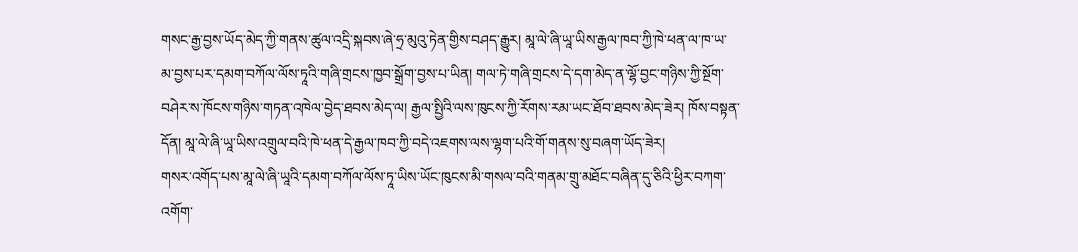གསང་རྒྱ་བྱས་ཡོད་མེད་ཀྱི་གནས་ཚུལ་འདྲི་སྐབས་ཞེ་ཧྲ་མུའུ་ཏེན་གྱིས་བཤད་རྒྱུར། མཱ་ལེ་ཞི་ཡཱ་ཡིས་རྒྱལ་ཁབ་ཀྱི་ཁེ་ཕན་ལ་ཁ་ཡ་མ་བྱས་པར་དམག་བཀོལ་ལོས་ཏཱའི་གཞི་གྲངས་ཁྱབ་སྒྲོག་བྱས་པ་ཡིན། གལ་ཏེ་གཞི་གྲངས་དེ་དག་མེད་ན་ལྷོ་བྱང་གཉིས་ཀྱི་སྔོག་བཤེར་ས་ཁོངས་གཉིས་གཏན་འཁེལ་བྱེད་ཐབས་མེད་ལ། རྒྱལ་སྤྱིའི་ལས་ཁུངས་ཀྱི་རོགས་རམ་ཡང་ཐོབ་ཐབས་མེད་ཟེར། ཁོས་བསྟན་དོན། མཱ་ལེ་ཞི་ཡཱ་ཡིས་འགྲུལ་བའི་ཁེ་ཕན་དེ་རྒྱལ་ཁབ་ཀྱི་བདེ་འཇགས་ལས་ལྷག་པའི་གོ་གནས་སུ་བཞག་ཡོད་ཟེར།
གསར་འགོད་པས་མཱ་ལེ་ཞི་ཡཱའི་དམག་བཀོལ་ལོས་ཏཱ་ཡིས་ཡོང་ཁུངས་མི་གསལ་བའི་གནམ་གྲུ་མཐོང་བཞིན་དུ་ཅིའི་ཕྱིར་བཀག་འགོག་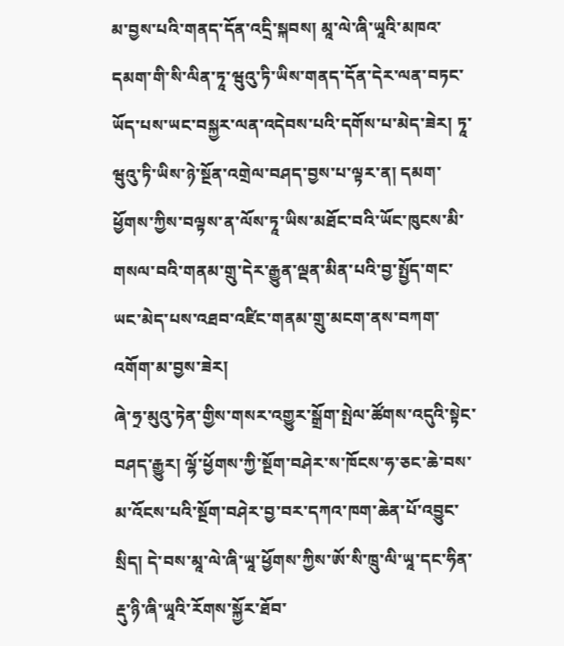མ་བྱས་པའི་གནད་དོན་འདྲི་སྐབས། མཱ་ལེ་ཞི་ཡཱའི་མཁའ་དམག་གི་སི་ལིན་ཏཱ་ཝུའུ་ཏི་ཡིས་གནད་དོན་དེར་ལན་བཏང་ཡོད་པས་ཡང་བསྐྱར་ལན་འདེབས་པའི་དགོས་པ་མེད་ཟེར། ཏཱ་ཝུའུ་ཏི་ཡིས་ཉེ་སྔོན་འགྲེལ་བཤད་བྱས་པ་ལྟར་ན། དམག་ཕྱོགས་ཀྱིས་བལྟས་ན་ལོས་ཏཱ་ཡིས་མཐོང་བའི་ཡོང་ཁུངས་མི་གསལ་བའི་གནམ་གྲུ་དེར་རྒྱུན་ལྡན་མིན་པའི་བྱ་སྤྱོད་གང་ཡང་མེད་པས་འཐབ་འཛིང་གནམ་གྲུ་མངག་ནས་བཀག་འགོག་མ་བྱས་ཟེར།
ཞེ་ཧྲ་མུའུ་ཏེན་གྱིས་གསར་འགྱུར་སྒྲོག་སྤེལ་ཚོགས་འདུའི་སྟེང་བཤད་རྒྱུར། ལྷོ་ཕྱོགས་ཀྱི་སྔོག་བཤེར་ས་ཁོངས་ཧ་ཅང་ཆེ་བས་མ་འོངས་པའི་སྔོག་བཤེར་བྱ་བར་དཀའ་ཁག་ཆེན་པོ་འབྱུང་སྲིད། དེ་བས་མཱ་ལེ་ཞི་ཡཱ་ཕྱོགས་ཀྱིས་ཨོ་སི་ཁྲུ་ལི་ཡཱ་དང་ཧིན་རྡུ་ཉི་ཞི་ཡཱའི་རོགས་སྐྱོར་ཐོབ་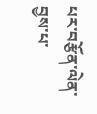པར་བརྩོན་ལེན་བྱས་པ་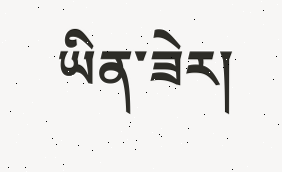ཡིན་ཟེར།